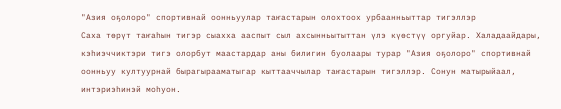"Азия оҕолоро" спортивнай оонньуулар таҥастарын олохтоох урбаанньыттар тигэллэр
Саха төрүт таҥаһын тигэр сыахха ааспыт сыл ахсынньытыттан үлэ күөстүү оргуйар. Халадаайдары, кэһиэччиктэри тигэ олорбут маастардар аны билигин буолаары турар "Азия оҕолоро" спортивнай оонньуу култуурнай бырагырааматыгар кыттааччылар таҥастарын тигэллэр. Сонун матырыйаал, интэриэһинэй моһуон.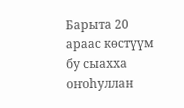Барыта 20 араас көстүүм бу сыахха оҥоһуллан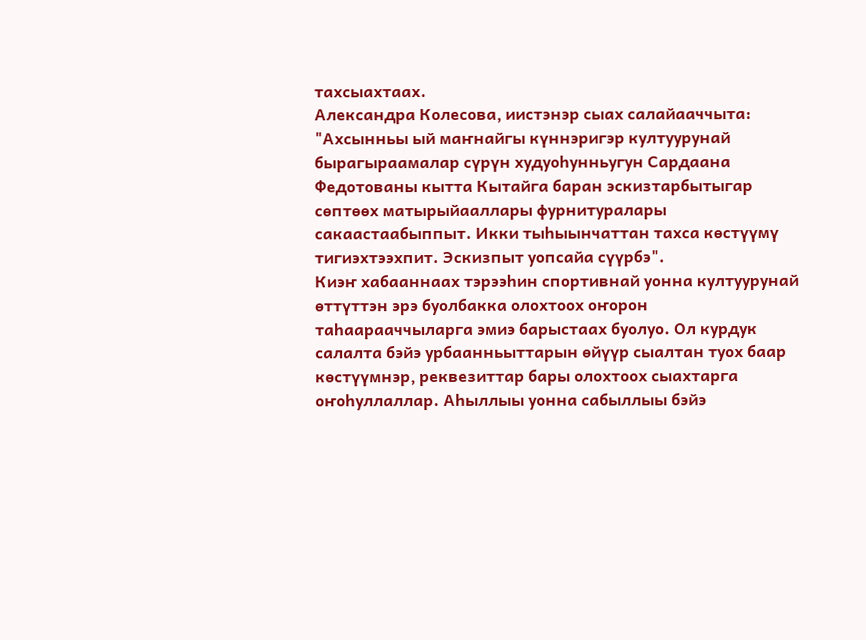тахсыахтаах.
Александра Колесова, иистэнэр сыах салайааччыта: "Ахсынньы ый маҥнайгы күннэригэр култуурунай бырагыраамалар сүрүн худуоһунньугун Сардаана Федотованы кытта Кытайга баран эскизтарбытыгар сөптөөх матырыйааллары фурнитуралары сакаастаабыппыт. Икки тыһыынчаттан тахса көстүүмү тигиэхтээхпит. Эскизпыт уопсайа сүүрбэ".
Киэҥ хабааннаах тэрээһин спортивнай уонна култуурунай өттүттэн эрэ буолбакка олохтоох оҥорон таһаарааччыларга эмиэ барыстаах буолуо. Ол курдук салалта бэйэ урбаанньыттарын өйүүр сыалтан туох баар көстүүмнэр, реквезиттар бары олохтоох сыахтарга оҥоһуллаллар. Аһыллыы уонна сабыллыы бэйэ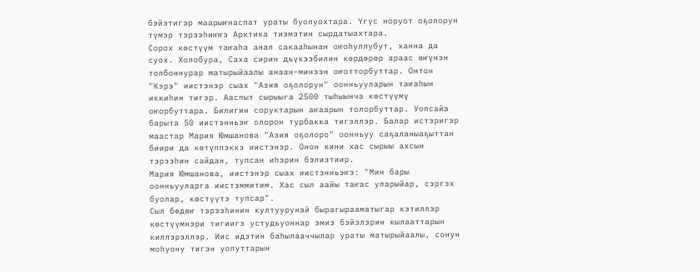бэйэтигэр маарыҥнаспат ураты буолуохтара. Үгүс норуот оҕолорун түмэр тэрээһиҥҥэ Арктика тиэмэтин сырдатыахтара.
Сорох көстүүм таҥаһа анал сакааһынан оҥоһуллубут, ханна да суох. Холобура, Саха сирин дьүкээбилин көрдөрөр араас өҥүнэн толбоннурар матырыйаалы анаан-минээн оҥотторбуттар. Онтон "Кэрэ" иистэнэр сыах "Азия оҕолорун" оонньууларын таҥаһын иккиһин тигэр. Ааспыт сырыыга 2500 тыһыынча көстүүмү оҥорбуттара. Билигин соруктарын аҥаарын толорбуттар. Уопсайа барыта 50 иистэнньэҥ олорон турбакка тигэллэр. Балар истэригэр маастар Мария Юмшанова "Азия оҕолоро" оонньуу саҕаланыаҕыттан биири да көтүппэккэ иистэнэр. Онон кини хас сырыы ахсын тэрээһин сайдан, тупсан иһэрин бэлиэтиир.
Мария Юмшанова, иистэнэр сыах иистэнньэҥэ: "Мин бары оонньууларга иистэммитим. Хас сыл аайы таҥас уларыйар, сэргэх буолар, көстүүтэ тупсар".
Сыл бөдөҥ тэрээһинин култуурунай бырагырааматыгар кэтиллэр көстүүмнэри тигиигэ устудьуоннар эмиэ бэйэлэрин кылааттарын киллэрэллэр. Иис идэтин баһылааччылар ураты матырыйаалы, сонун моһуону тигэн уопуттарын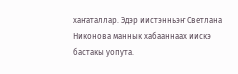хаҥаталлар. Эдэр иистэнньэҥ Светлана Никонова маннык хабааннаах иискэ бастакы уопута.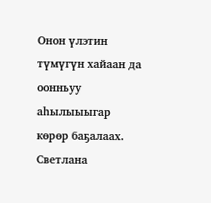Онон үлэтин түмүгүн хайаан да оонньуу аһылыыыгар көрөр баҕалаах.
Светлана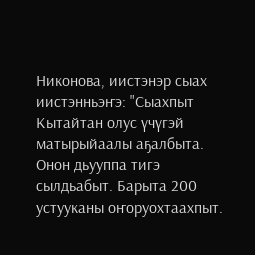Никонова, иистэнэр сыах иистэнньэҥэ: "Сыахпыт Кытайтан олус үчүгэй матырыйаалы аҕалбыта. Онон дьууппа тигэ сылдьабыт. Барыта 200 устууканы оҥоруохтаахпыт.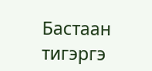Бастаан тигэргэ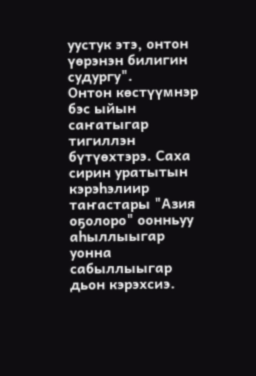уустук этэ, онтон үөрэнэн билигин судургу".
Онтон көстүүмнэр бэс ыйын саҥатыгар тигиллэн бүтүөхтэрэ. Саха сирин уратытын кэрэһэлиир таҥастары "Азия оҕолоро" оонньуу аһыллыыгар уонна сабыллыыгар дьон кэрэхсиэ.